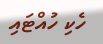ހެކި ހުއްޓައި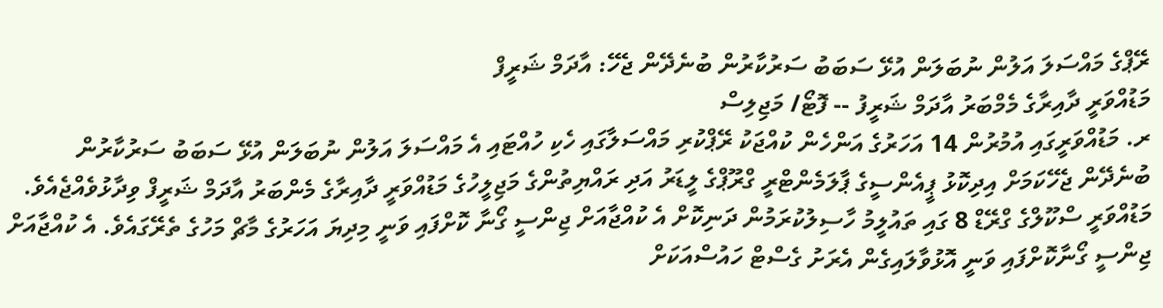ރޭޕްގެ މައްސަލަ އަލުން ނުބަލަން އުޅޭ ސަބަބު ސަރުކާރުން ބުނެދޭން ޖެހޭ: އާދަމް ޝަރީފް
މަޑުއްވަރީ ދާއިރާގެ މެމްބަރު އާދަމް ޝަރީފު -- ފޮޓޯ/ މަޖިލިސް
ރ. މަޑުއްވަރީގައި އުމުރުން 14 އަހަރުގެ އަންހެން ކުއްޖަކު ރޭޕްކުރި މައްސަލާގައި ހެކި ހުއްޓައި އެ މައްސަލަ އަލުން ނުބަލަން އުޅޭ ސަބަބު ސަރުކާރުން ބުނެދޭން ޖެހޭކަމަށް އިދިކޮޅު ޕީއެންސީގެ ޕާލަމެންޓްރީ ގްރޫޕްގެ ލީޑަރު އަދި ރައްޔިތުންގެ މަޖިލީހުގެ މަޑުއްވަރީ ދާއިރާގެ މެންބަރު އާދަމް ޝަރީފް ވިދާޅުވެއްޖެއެވެ.
މަޑުއްވަރީ ސްކޫލްގެ ގްރޭޑް 8 ގައި ތައުލީމު ހާސިލުކުރަމުން ދަނިކޮށް އެ ކުއްޖާއަށް ޖިންސީ ގޯނާ ކޮށްފައި ވަނީ މިދިޔަ އަހަރުގެ މާޗް މަހުގެ ތެރޭގައެވެ. އެ ކުއްޖާއަށް ޖިންސީ ގޯނާކޮށްފައި ވަނީ އޮޅުވާލައިގެން އެރަށު ގެސްޓް ހައުސްއަކަށް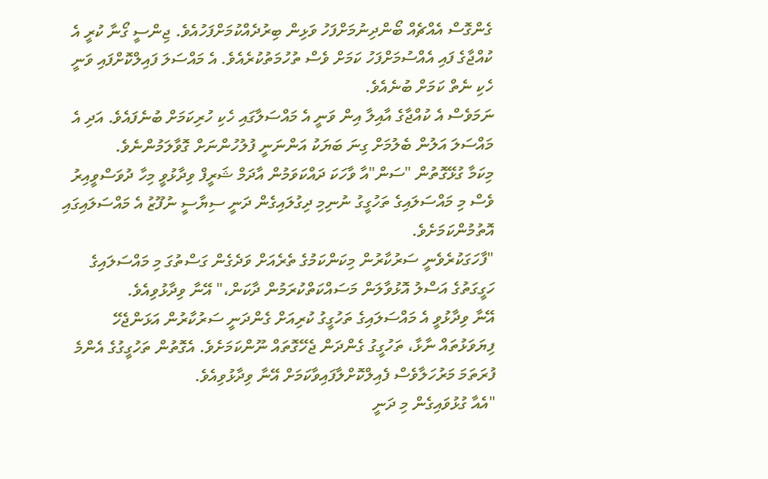ގެންގޮސް އެއްޗެއް ބޯންދިނުމަށްފަހު ވަޅިން ބިރުދެއްކުމަށްފަހުއެވެ. ޖިންސީ ގޯނާ ކުރީ އެ ކުއްޖާގެ ފައި އެއްސުމަށްފަހު ކަމަށް ވެސް ތުހުމަތުކުރެއެވެ. އެ މައްސަލަ ފައިލްކޮށްފައި ވަނީ ހެކި ނެތް ކަމަށް ބުނެއެވެ.
ނަމަވެސް އެ ކުއްޖާގެ އާއިލާ އިން ވަނީ އެ މައްސަލާގައި ހެކި ހުރިކަމަށް ބުނެފައެވެ. އަދި އެ މައްސަލަ އަލުން ބެލުމަށް ގިނަ ބަޔަކު އަންނަނީ ފުލުހުންނަށް ގޮވާލަމުންނެވެ.
މިކަމާ ގުޅޭގޮތުން "ސަން"އާ ވާހަކަ ދައްކަވަމުން އާދަމް ޝަރީފް ވިދާޅުވީ މިހާ ދުވަސްވީއިރު ވެސް މި މައްސަލައިގެ ތަހުގީގު ނުނިމި ދިގުލައިގެން ދަނީ ސިޔާސީ ނުފޫޒު އެ މައްސަލައިގައި އޮތުމުންކަމަށެވެ.
"ފާހަގަކުރެވެނީ ސަރުކާރުން މިކަންކަމުގެ ތެރެއަށް ވަދެގެން ގަސްތުގަ މި މައްސަލައިގެ ހަގީގަތުގެ އަސްލު އޮޅުވާލަން މަސައްކަތްކުރަމުން ދާކަން،" އޭނާ ވިދާޅުވިއެވެ.
އޭނާ ވިދާޅުވީ އެ މައްސަލައިގެ ތަހުގީގު ކުރިއަށް ގެންދަނީ ސަރުކާރުން އަޅަންޖެހޭ ފިޔަވަޅުތައް ނާޅާ، ތަހުގީގު ގެންދަން ޖެހޭގޮތައް ނޫންކަމަށެވެ. އެގޮތުން ތަހުގީގުގެ އެންމެ ފުރަތަމަ މަރުހަލާވެސް ފެއިލްކޮށްލާފައިވާކަމަށް އޭނާ ވިދާޅުވިއެވެ.
"އެއާ ގުޅުވައިގެން މި ދަނީ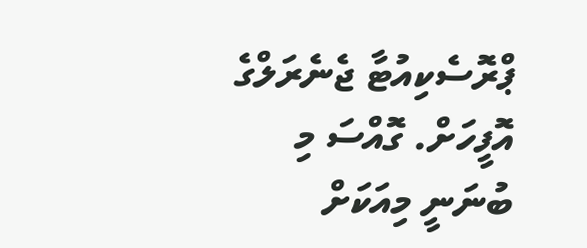ޕްރޮސެކިއުޓާ ޖެނެރަލްގެ އޮފީހަށް. ގޮއްސަ މި ބުނަނީ މިއަކަށް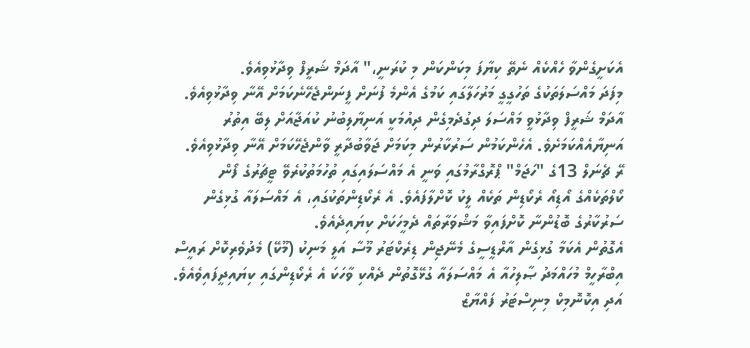އެކަށީގެންވާ ހެއްކެއް ނެތޭ ކިޔާފަ މިކަންކަން މި ކުރަނީ،" އާދަމް ޝަރީފް ވިދާޅުވިއެވެ.
މިފަދަ މައްސަލަތަކުގެ ތަހުގީގީ މަރުހަލާގައި ކަމުގެ އެންމެ ފުނަށް ފީނަންޖެހޭނެކަމަށް އޭނާ ވިދާޅުވިއެވެ.
އާދަމް ޝަރީފް ވިދާޅުވީ މައްސަލަ ދިގުދެމިގެން ދިއުމަކީ އަނިޔާލިބުނު ކުއަޖާއަށް ލިބޭ އިތުރު އަނިޔާއެއްކަމަށެވެ. އެހެންކަމުން ސަރުކާރުން މިކަމަށް ޖަވާބުދާރީ ވާންޖެހޭކަމަށް އޭނާ ވިދާޅުވިއެވެ.
ރޭ ޗެނަލް 13ގެ "ހަޖަމް" ޕްރޮގްރާމުގައި ވަނީ އެ މައްސަލައިގައި ތުހުމަތުކުރެވޭ ޓީޗަރުގެ ފޯން ކޯލްތަކެއްގެ އޯޑިއޯ ރެކޯޑިން ތަކެއް ލީކު ކޮށްލާފައެވެ. އެ ރެކޯޑިންތަކުގައި، އެ މައްސަލައާ ގުޅިގެން ސަރުކާރުގެ ބޮޑުންނާ ކޮށްފައިވާ މަޝްވަރާތައް ދެމީހަކަށް ކިޔައިދެއެވެ.
އެގޮތުން އެކަމާ ގުޅިގެން އާރްޑީސީގެ މެނޭޖިން ޑިރެކްޓަރު މޫސާ އަލީ މަނިކު (މޫކޭ) މެދުވެރިކޮށް ރައީސް އިބްރާހީމް މުހައްމަދު ޞާލިހުއާ އެ މައްސަލައާ ގުޅޭގޮތުން ދެއްކި ވާހަކަ އެ ރެކޯޑިންގައި ކިޔައިދީފައިވެއެވެ. އަދި އިކޮނޮމިކް މިނިސްޓަރު ފައްޔާޒް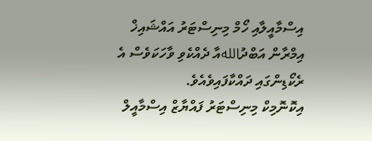އިސްމާއީލާއި ހޯމް މިނިސްޓަރު އައްޝައިޚް އިމްރާން އަބްދުاللهއާ ދެއްކެވި ވާހަކަވެސް އެ ރެކޯޑިންގައި ދައްކާފައިވެއެވެ.
އިކޮނޮމިކް މިނިސްޓަރު ފައްޔާޒް އިސްމާއީލް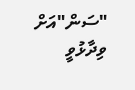"ސަން"އަށް ވިދާޅުވީ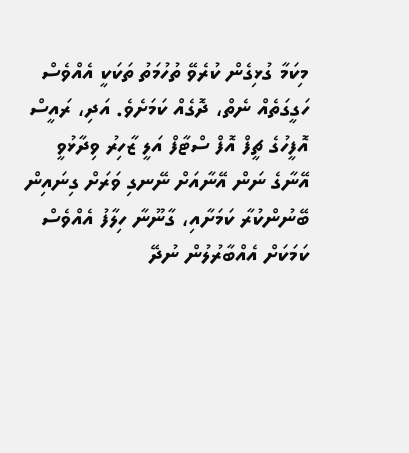މިކަމާ ގުޅިގެން ކުރެވޭ ތުހުމަތު ތަކަކީ އެއްވެސް ހަގީގަތެއް ނެތް، ދޮގެއް ކަމަށެވެ. އަދި، ރައީސް އޮފީހުގެ ޗީފް އޮފް ސްޓާފް އަލީ ޒާހިރު ވިދާޅުވީ އޭނާގެ ނަން އޭނާއަށް ނޭނގި ވަރަށް ގިނައިން ބޭނުންކުރާ ކަމަށާއި، ގާނޫނާ ހިލާފު އެއްވެސް ކަމަކަށް އެއްބާރުލުން ނުދޭ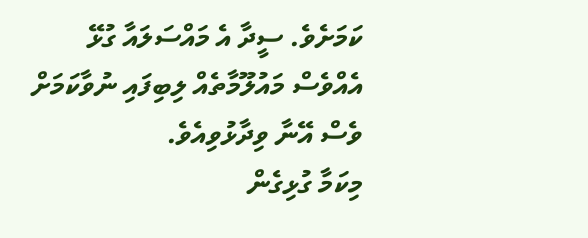ކަމަށެވެ. ސީދާ އެ މައްސަލައާ ގުޅޭ އެއްވެސް މައުލޫމާތެއް ލިބިފައި ނުވާކަމަށް ވެސް އޭނާ ވިދާޅުވިއެވެ.
މިކަމާ ގުޅިގެން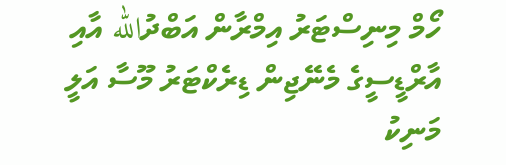ހޯމް މިނިސްޓަރު އިމްރާން އަބްދުالله އާއި އާރްޑީސީގެ މެނޭޖިން ޑިރެކްޓަރު މޫސާ އަލީ މަނިކު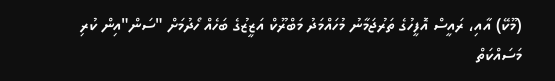(މޫކޭ) އާއި، ރައީސް އޮފީހުގެ ތަރުޖަމާނު މުހައްމަދު މަބްރޫކް އަޒީޒުގެ ބަހެއް ހޯދުމަށް "ސަން"އިން ކުރި މަސައްކަތް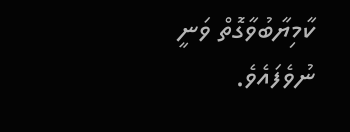ކާމިޔާބުވާގޮތް ވަނީ ނުވެފައެވެ.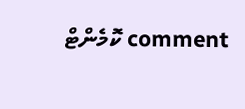comment ކޮމެންޓް